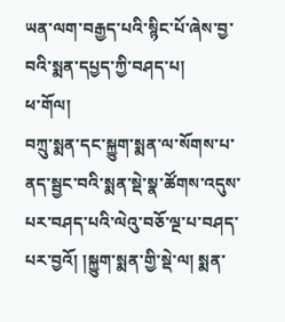ཡན་ལག་བརྒྱད་པའི་སྙིང་པོ་ཞེས་བྱ་བའི་སྨན་དཔྱད་ཀྱི་བཤད་པ།
ཕ་གོལ།
བཀྲུ་སྨན་དང་སྐྱུག་སྨན་ལ་སོགས་པ་ནད་སྦྱང་བའི་སྨན་སྡེ་སྣ་ཚོགས་འདུས་པར་བཤད་པའི་ལེའུ་བཅོ་ལྔ་པ་བཤད་པར་བྱའོ། །སྐྱུག་སྨན་གྱི་སྡེ་ལ། སྨན་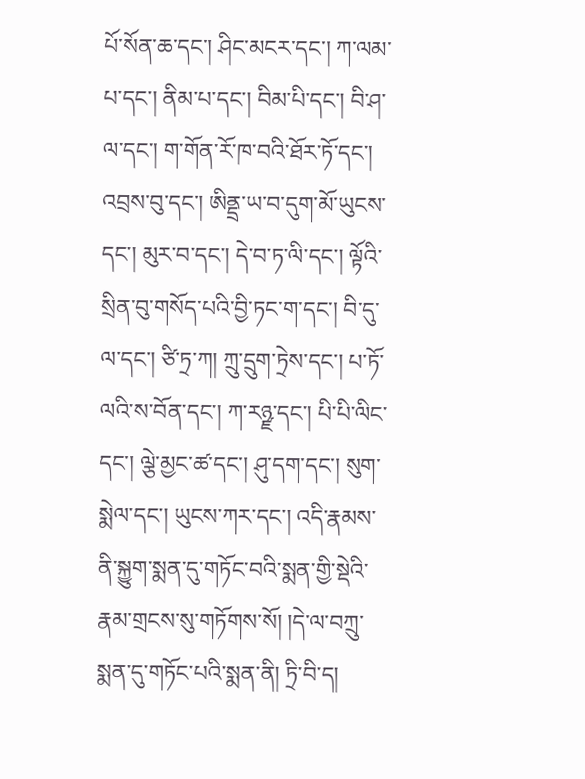པོ་སོན་ཆ་དང་། ཤིང་མངར་དང་། ཀ་ལམ་པ་དང་། ནིམ་པ་དང་། བིམ་པི་དང་། བི་ཤ་ལ་དང་། ག་གོན་རོ་ཁ་བའི་ཐོར་ཏོ་དང་། འབྲས་བུ་དང་། ཨིནྡྲ་ཡ་བ་དུག་མོ་ཡུངས་དང་། མུར་བ་དང་། དེ་བ་ཏ་ལི་དང་། ལྟོའི་སྲིན་བུ་གསོད་པའི་བྱི་ཏང་ག་དང་། བི་དུ་ལ་དང་། ཙི་ཏྲ་ཀ། ཀྲུ་དྲུག་ཏྲེས་དང་། པ་ཏོ་ལའི་ས་བོན་དང་། ཀ་རཉྫ་དང་། པི་པི་ལིང་དང་། ལྕེ་མྱང་ཚ་དང་། ཤུ་དག་དང་། སུག་སྨེལ་དང་། ཡུངས་ཀར་དང་། འདི་རྣམས་ནི་སྐྱུག་སྨན་དུ་གཏོང་བའི་སྨན་གྱི་སྡེའི་རྣམ་གྲངས་སུ་གཏོགས་སོ། །དེ་ལ་བཀྲུ་སྨན་དུ་གཏོང་པའི་སྨན་ནི། ཏྲི་བི་ད།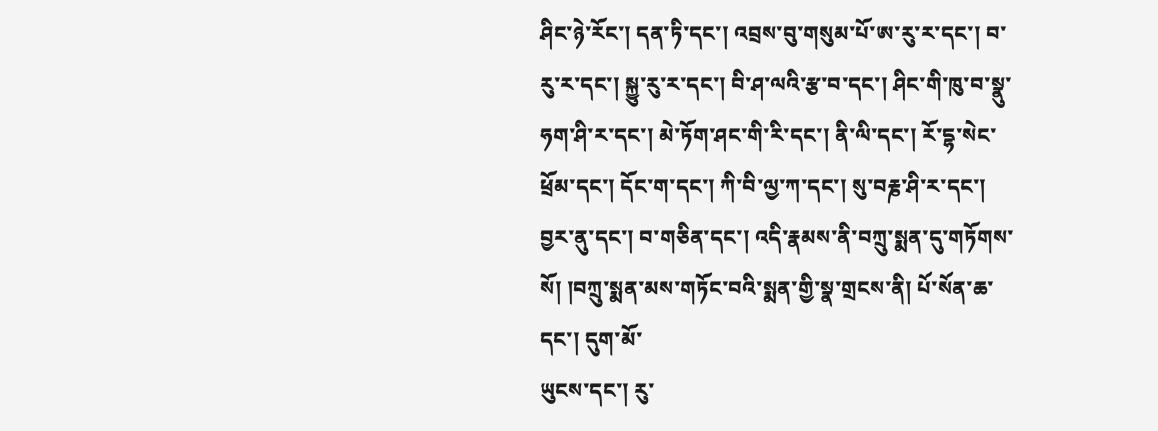ཤིང་ཉེ་རོང་། དན་ཏི་དང་། འབྲས་བུ་གསུམ་པོ་ཨ་རུ་ར་དང་། བ་རུ་ར་དང་། སྐྱུ་རུ་ར་དང་། བི་ཤ་ལའི་རྩ་བ་དང་། ཤིང་གི་ཁུ་བ་སྣུ་ཧག་ཤི་ར་དང་། མེ་ཏོག་ཤང་གི་རི་དང་། ནི་ལི་དང་། རོ་དྷ་སེང་ཕྲོམ་དང་། དོང་ག་དང་། ཀི་བི་ལྱ་ཀ་དང་། སུ་བརྞ་ཤི་ར་དང་། བྱར་ནུ་དང་། བ་གཅིན་དང་། འདི་རྣམས་ནི་བཀྲུ་སྨན་དུ་གཏོགས་སོ། །བཀྲུ་སྨན་མས་གཏོང་བའི་སྨན་གྱི་སྣ་གྲངས་ནི། པོ་སོན་ཆ་དང་། དུག་མོ་
ཡུངས་དང་། རུ་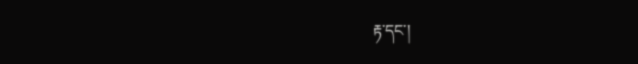རྟ་དང་།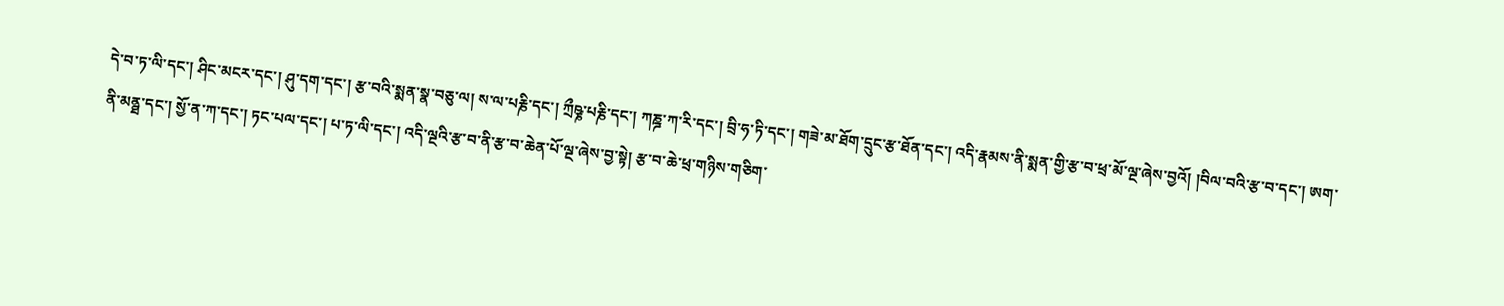དེ་བ་ཏ་ལི་དང་། ཤིང་མངར་དང་། ཤུ་དག་དང་། རྩ་བའི་སྨན་སྣ་བཅུ་ལ། ས་ལ་པརྞི་དང་། ཀྲྀཥྞ་པརྞི་དང་། ཀཎྜ་ཀ་རི་དང་། བྲི་ཧ་ཏི་དང་། གཟེ་མ་ཐོག་དྲུང་རྩ་ཐོན་དང་། འདི་རྣམས་ནི་སྨན་གྱི་རྩ་བ་ཕྲ་མོ་ལྔ་ཞེས་བྱའོ། །བིལ་བའི་རྩ་བ་དང་། ཨག་ནི་མནྠ་དང་། སྱོ་ན་ཀ་དང་། ཏང་པལ་དང་། པ་ཏ་ལི་དང་། འདི་ལྔའི་རྩ་བ་ནི་རྩ་བ་ཆེན་པོ་ལྔ་ཞེས་བྱ་སྟེ། རྩ་བ་ཆེ་ཕྲ་གཉིས་གཅིག་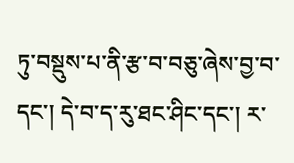ཏུ་བསྡུས་པ་ནི་རྩ་བ་བཅུ་ཞེས་བྱ་བ་དང་། དེ་བ་ད་རུ་ཐང་ཤིང་དང་། ར་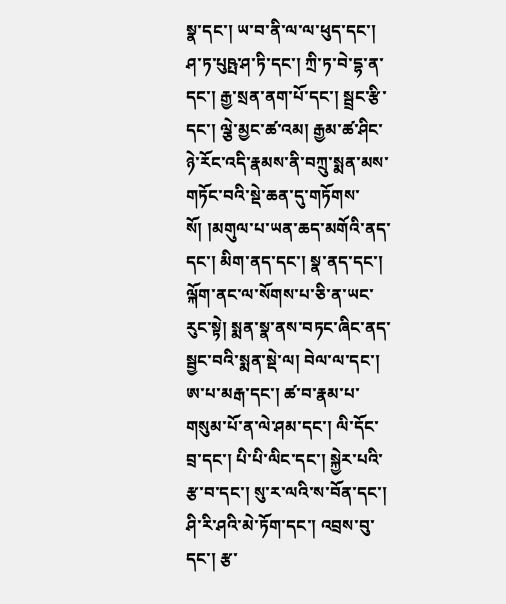སྣ་དང་། ཡ་བ་ནི་ལ་ལ་ཕུད་དང་། ཤ་ཏ་པུཥྤ་ཤ་ཏི་དང་། ཀྲི་ཏ་བེ་དྷ་ན་དང་། རྒྱ་སྲན་ནག་པོ་དང་། སྦྲང་རྩི་དང་། ལྕེ་མྱང་ཚ་འམ། རྒྱམ་ཚ་ཤིང་ཉེ་རོང་འདི་རྣམས་ནི་བཀྲུ་སྨན་མས་གཏོང་བའི་སྡེ་ཆན་དུ་གཏོགས་སོ། །མགུལ་པ་ཡན་ཆད་མགོའི་ནད་དང་། མིག་ནད་དང་། སྣ་ནད་དང་། ལྐོག་ནང་ལ་སོགས་པ་ཅི་ན་ཡང་རུང་སྟེ། སྨན་སྣ་ནས་བཏང་ཞིང་ནད་སྦྱང་བའི་སྨན་སྡེ་ལ། བེལ་ལ་དང་། ཨ་པ་མརྒ་དང་། ཚ་བ་རྣམ་པ་གསུམ་པོ་ན་ལེ་ཤམ་དང་། ལི་དོང་བྲ་དང་། པི་པི་ལིང་དང་། སྐྱེར་པའི་རྩ་བ་དང་། སུ་ར་ལའི་ས་བོན་དང་། ཤི་རི་ཤའི་མེ་ཏོག་དང་། འབྲས་བུ་དང་། རྩ་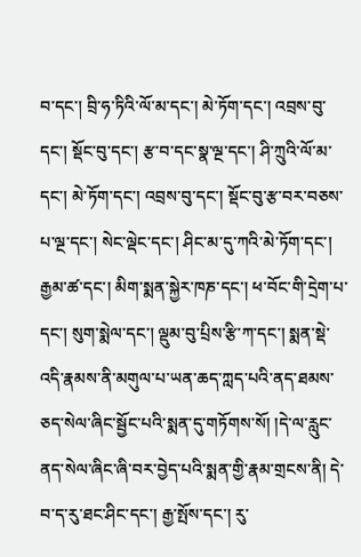བ་དང་། བྲི་ཧ་ཏིའི་ལོ་མ་དང་། མེ་ཏོག་དང་། འབྲས་བུ་དང་། སྡོང་བུ་དང་། རྩ་བ་དང་སྣ་ལྔ་དང་། ཤི་ཀྲུའི་ལོ་མ་དང་། མེ་ཏོག་དང་། འབྲས་བུ་དང་། སྡོང་བུ་རྩ་བར་བཅས་པ་ལྔ་དང་། སེང་ལྡེང་དང་། ཤིང་མ་དུ་ཀའི་མེ་ཏོག་དང་། རྒྱམ་ཚ་དང་། མིག་སྨན་སྐྱེར་ཁཎ་དང་། ཕ་བོང་གི་དྲེག་པ་དང་། སུག་སྨེལ་དང་། ལྡུམ་བུ་པྲིས་རྩི་ཀ་དང་། སྨན་སྡེ་འདི་རྣམས་ནི་མགུལ་པ་ཡན་ཆད་ཀླད་པའི་ནད་ཐམས་ཅད་སེལ་ཞིང་སྦྱོང་པའི་སྨན་དུ་གཏོགས་སོ། །དེ་ལ་རླུང་ནད་སེལ་ཞིང་ཞི་བར་བྱེད་པའི་སྨན་གྱི་རྣམ་གྲངས་ནི། དེ་བ་ད་རུ་ཐང་ཤིང་དང་། རྒྱ་སྤོས་དང་། རུ་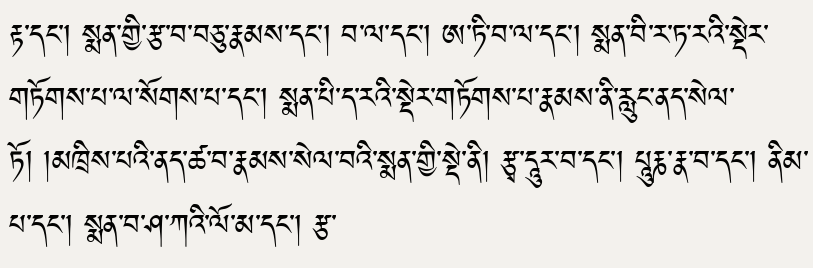རྟ་དང་། སྨན་གྱི་རྩ་བ་བཅུ་རྣམས་དང་། བ་ལ་དང་། ཨ་ཏི་བ་ལ་དང་། སྨན་བི་ར་ཏ་རའི་སྡེར་གཏོགས་པ་ལ་སོགས་པ་དང་། སྨན་པི་ད་རའི་སྡེར་གཏོགས་པ་རྣམས་ནི་རླུང་ནད་སེལ་ཏོ། །མཁྲིས་པའི་ནད་ཚ་བ་རྣམས་སེལ་བའི་སྨན་གྱི་སྡེ་ནི། རྩྭ་དཱུར་བ་དང་། པཱུརྞ་རྣ་བ་དང་། ནིམ་པ་དང་། སྨན་བ་ཤ་ཀའི་ལོ་མ་དང་། རྩ་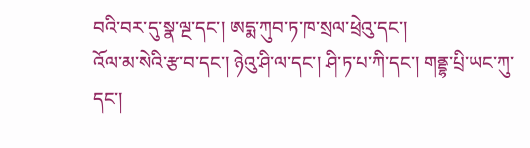བའི་བར་དུ་སྣ་ལྔ་དང་། ཨདྨ་ཀུབ་ཏ་ཁ་སྲལ་ཕྲེའུ་དང་།
འོལ་མ་སེའི་རྩ་བ་དང་། ཉེའུ་ཤི་ལ་དང་། ཤི་ཏ་པ་ཀི་དང་། གནྡྷ་པྲི་ཡང་ཀུ་དང་།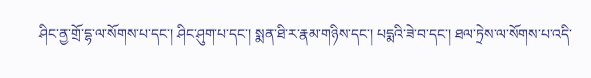ཤིང་ནྱ་གྲོ་དྷ་ལ་སོགས་པ་དང་། ཤིང་ཤུག་པ་དང་། སྨན་ཐི་ར་རྣམ་གཉིས་དང་། པདྨའི་ཟེ་བ་དང་། ཐལ་ཏྲེས་ལ་སོགས་པ་འདི་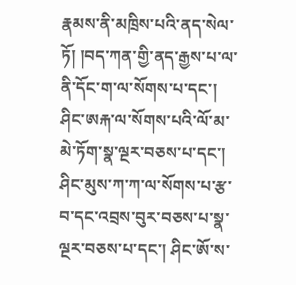རྣམས་ནི་མཁྲིས་པའི་ནད་སེལ་ཏོ། །བད་ཀན་གྱི་ནད་རྒྱས་པ་ལ་ནི་དོང་ག་ལ་སོགས་པ་དང་། ཤིང་ཨརྐ་ལ་སོགས་པའི་ལོ་མ་མེ་ཏོག་སྣ་ལྔར་བཅས་པ་དང་། ཤིང་མུས་ཀ་ཀ་ལ་སོགས་པ་རྩ་བ་དང་འབྲས་བུར་བཅས་པ་སྣ་ལྔར་བཅས་པ་དང་། ཤིང་ཨོ་ས་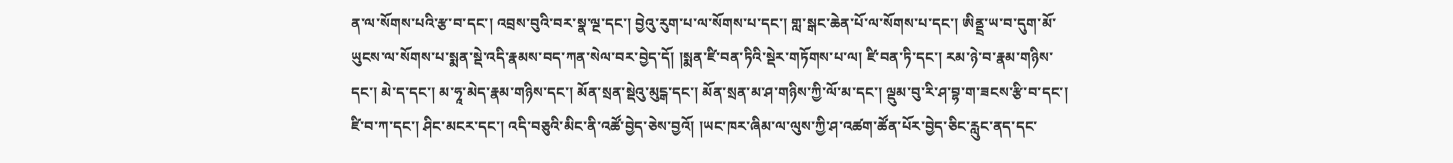ན་ལ་སོགས་པའི་རྩ་བ་དང་། འབྲས་བུའི་བར་སྣ་ལྔ་དང་། བྱེའུ་རུག་པ་ལ་སོགས་པ་དང་། གླ་སྒང་ཆེན་པོ་ལ་སོགས་པ་དང་། ཨིནྡྲ་ཡ་བ་དུག་མོ་ཡུངས་ལ་སོགས་པ་སྨན་སྡེ་འདི་རྣམས་བད་ཀན་སེལ་བར་བྱེད་དོ། །སྨན་ཛི་བན་ཏིའི་སྡེར་གཏོགས་པ་ལ། ཛི་བན་ཏི་དང་། རམ་ཉེ་བ་རྣམ་གཉིས་དང་། མེ་ད་དང་། མ་ཧཱ་མེད་རྣམ་གཉིས་དང་། མོན་སྲན་སྡེའུ་མུངྒ་དང་། མོན་སྲན་མ་ཤ་གཉིས་ཀྱི་ལོ་མ་དང་། ལྡུམ་བུ་རི་ཤ་བྷ་ག་ཟངས་རྩི་བ་དང་། ཛི་བ་ཀ་དང་། ཤིང་མངར་དང་། འདི་བཅུའི་མིང་ནི་འཚོ་བྱེད་ཅེས་བྱའོ། །ཡང་ཁར་ཞིམ་ལ་ལུས་ཀྱི་ཤ་འཚག་ཚོན་པོར་བྱེད་ཅིང་རླུང་ནད་དང་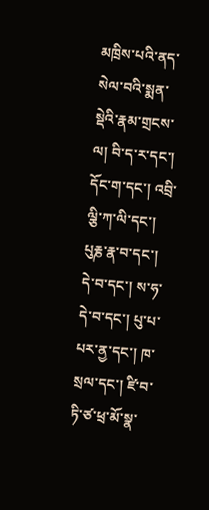མཁྲིས་པའི་ནད་སེལ་བའི་སྨན་སྡེའི་རྣམ་གྲངས་ལ། བི་ད་ར་དང་། དོང་ག་དང་། འབྲི་ལྕི་ཀ་ལི་དང་། པུརྞ་རྣ་བ་དང་། དེ་བ་དང་། ས་ཧ་དེ་བ་དང་། པུ་པ་པར་ནྱ་དང་། ཁ་སྲལ་དང་། ཛི་བ་ཏི་ཙ་ཕྲ་མོ་སྣ་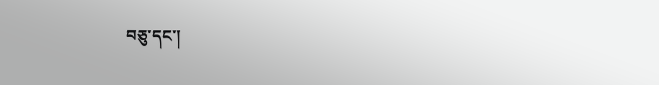བཅུ་དང་།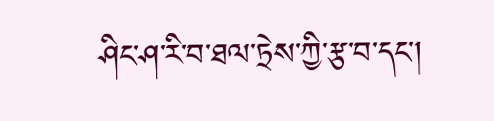ཤིང་ཤ་རི་བ་ཐལ་ཏྲེས་ཀྱི་རྩ་བ་དང་།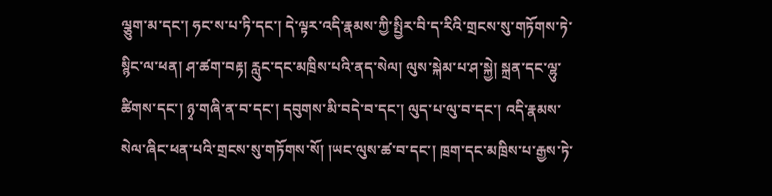ལྕུག་མ་དང་། ཧང་ས་པ་ཏི་དང་། དེ་ལྟར་འདི་རྣམས་ཀྱི་སྤྱིར་བི་ད་རིའི་གྲངས་སུ་གཏོགས་ཏེ་སྙིང་ལ་ཕན། ཤ་ཚག་བརྟ། རླུང་དང་མཁྲིས་པའི་ནད་སེལ། ལུས་སྐེམ་པ་ཤ་སྐྱེ། སྐྲན་དང་ལྷུ་ཚིགས་དང་། ཉྭ་གཞི་ན་བ་དང་། དབུགས་མི་བདེ་བ་དང་། ལུད་པ་ལུ་བ་དང་། འདི་རྣམས་སེལ་ཞིང་ཕན་པའི་གྲངས་སུ་གཏོགས་སོ། །ཡང་ལུས་ཚ་བ་དང་། ཁྲག་དང་མཁྲིས་པ་རྒྱས་ཏེ་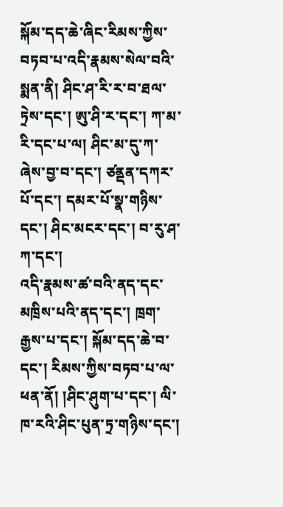སྐོམ་དད་ཆེ་ཞིང་རིམས་ཀྱིས་བཏབ་པ་འདི་རྣམས་སེལ་བའི་སྨན་ནི། ཤིང་ཤ་རི་ར་བ་ཐལ་ཏྲེས་དང་། ཨུ་ཤི་ར་དང་། ཀ་མ་རི་དང་པ་ལ། ཤིང་མ་དུ་ཀ་ཞེས་བྱ་བ་དང་། ཙནྡན་དཀར་པོ་དང་། དམར་པོ་སྣ་གཉིས་དང་། ཤིང་མངར་དང་། བ་རུ་ཤ་ཀ་དང་།
འདི་རྣམས་ཚ་བའི་ནད་དང་མཁྲིས་པའི་ནད་དང་། ཁྲག་རྒྱས་པ་དང་། སྐོམ་དད་ཆེ་བ་དང་། རིམས་ཀྱིས་བཏབ་པ་ལ་ཕན་ནོ། །ཤིང་ཤུག་པ་དང་། ལི་ཁ་རའི་ཤིང་པུན་ཏྲ་གཉིས་དང་།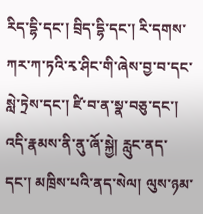རིད་དྷི་དང་། བྲིད་དྷི་དང་། རི་དགས་ཀར་ཀ་ཏའི་རྭ་ཤིང་གི་ཞེས་བྱ་བ་དང་སླེ་ཏྲེས་དང་། ཛི་བ་ན་སྣ་བཅུ་དང་། འདི་རྣམས་ནི་ནུ་ཞོ་སྐྱེ། རླུང་ནད་དང་། མཁྲིས་པའི་ནད་སེལ། ལུས་ཉམ་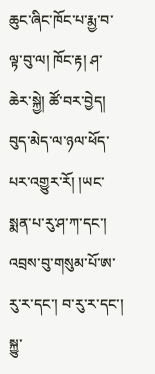ཆུང་ཞིང་ཁོང་པ་རྨྱ་བ་ལྟ་བུ་ལ། ཁོང་རྟ། ཤ་ཆེར་སྐྱེ། ཚོ་བར་བྱེད། བུད་མེད་ལ་ཉལ་ཕོད་པར་འགྱུར་རོ། །ཡང་སྨན་པ་རུ་ཤ་ཀ་དང་། འབྲས་བུ་གསུམ་པོ་ཨ་རུ་ར་དང་། བ་རུ་ར་དང་། སྐྱུ་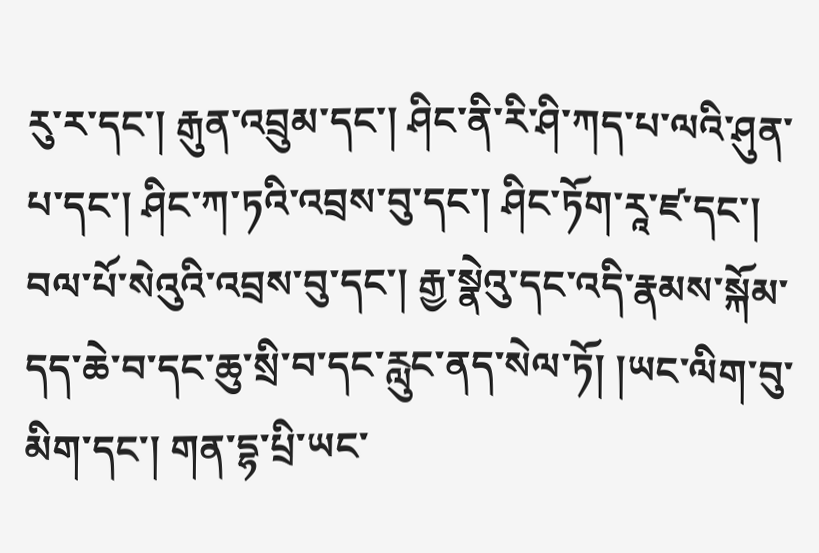རུ་ར་དང་། རྒུན་འབྲུམ་དང་། ཤིང་ནི་རི་ཤི་ཀད་པ་ལའི་ཤུན་པ་དང་། ཤིང་ཀ་ཏའི་འབྲས་བུ་དང་། ཤིང་ཏོག་རཱ་ཛ་དང་། བལ་པོ་སེའུའི་འབྲས་བུ་དང་། རྒྱ་སྣེའུ་དང་འདི་རྣམས་སྐོམ་དད་ཆེ་བ་དང་ཆུ་སྲི་བ་དང་རླུང་ནད་སེལ་ཏོ། །ཡང་ལིག་བུ་མིག་དང་། གན་དྷ་པྲི་ཡང་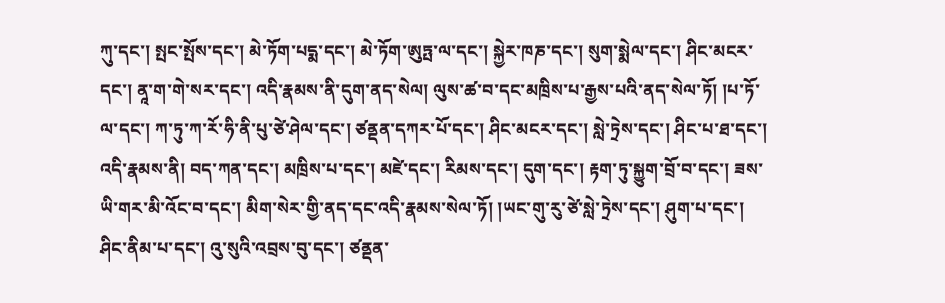ཀུ་དང་། སྤང་སྤོས་དང་། མེ་ཏོག་པདྨ་དང་། མེ་ཏོག་ཨུཏྤ་ལ་དང་། སྐྱེར་ཁཎ་དང་། སུག་སྨེལ་དང་། ཤིང་མངར་དང་། ནཱ་ག་གེ་སར་དང་། འདི་རྣམས་ནི་དུག་ནད་སེལ། ལུས་ཚ་བ་དང་མཁྲིས་པ་རྒྱས་པའི་ནད་སེལ་ཏོ། །པ་ཏོ་ལ་དང་། ཀ་ཏུ་ཀ་རོ་ཧི་ནི་པུ་ཙེ་ཤེལ་དང་། ཙནྡན་དཀར་པོ་དང་། ཤིང་མངར་དང་། སླེ་ཏྲེས་དང་། ཤིང་པ་ཐ་དང་། འདི་རྣམས་ནི། བད་ཀན་དང་། མཁྲིས་པ་དང་། མཛེ་དང་། རིམས་དང་། དུག་དང་། རྟག་ཏུ་སྐྱུག་བྲོ་བ་དང་། ཟས་ཡི་གར་མི་འོང་བ་དང་། མིག་སེར་གྱི་ནད་དང་འདི་རྣམས་སེལ་ཏོ། །ཡང་གུ་རུ་ཙེ་སླེ་ཏྲེས་དང་། ཤུག་པ་དང་། ཤིང་ནིམ་པ་དང་། འུ་སུའི་འབྲས་བུ་དང་། ཙནྡན་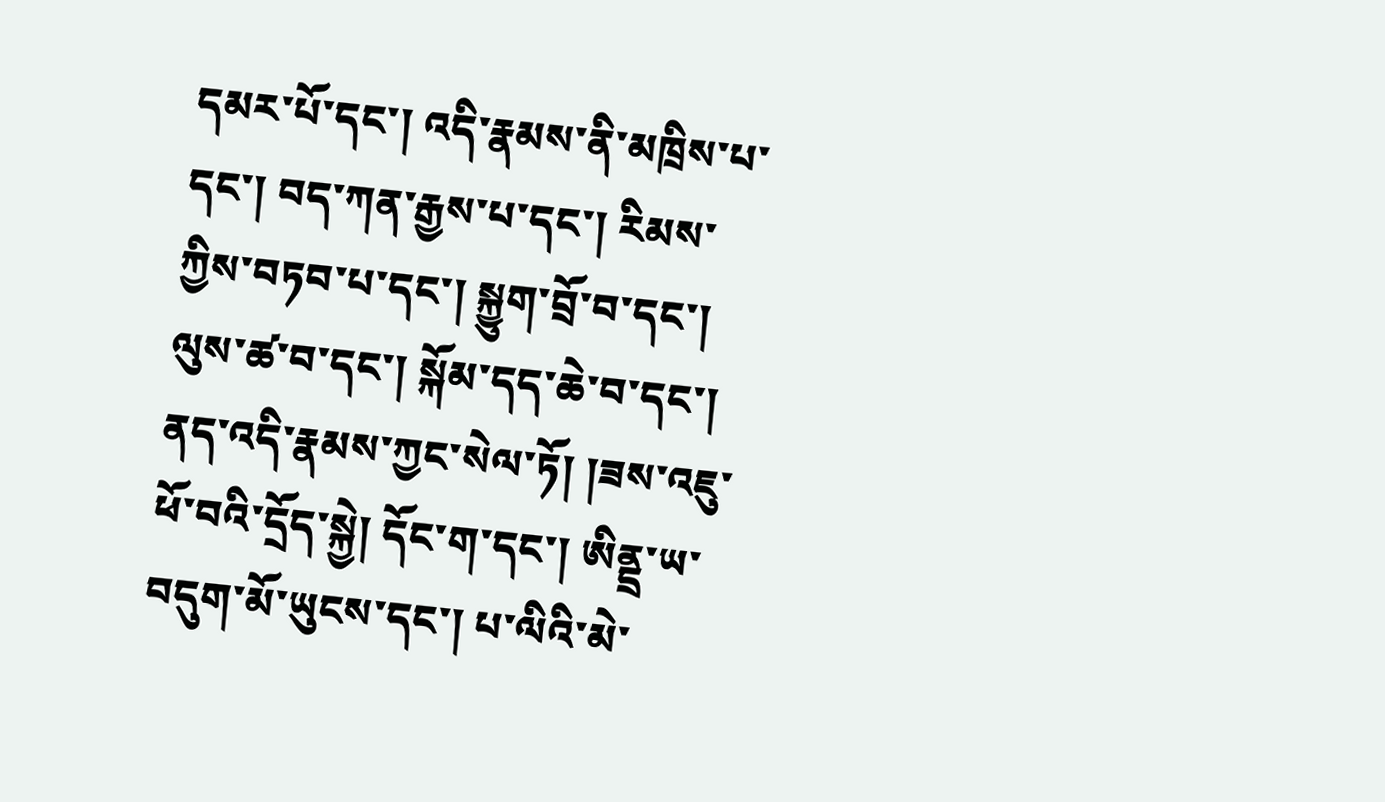དམར་པོ་དང་། འདི་རྣམས་ནི་མཁྲིས་པ་དང་། བད་ཀན་རྒྱས་པ་དང་། རིམས་ཀྱིས་བཏབ་པ་དང་། སྐྱུག་བྲོ་བ་དང་། ལུས་ཚ་བ་དང་། སྐོམ་དད་ཆེ་བ་དང་། ནད་འདི་རྣམས་ཀྱང་སེལ་ཏོ། །ཟས་འཇུ་ཕོ་བའི་དྲོད་སྐྱེ། དོང་ག་དང་། ཨིནྡྲ་ཡ་བདུག་མོ་ཡུངས་དང་། པ་ལིའི་མེ་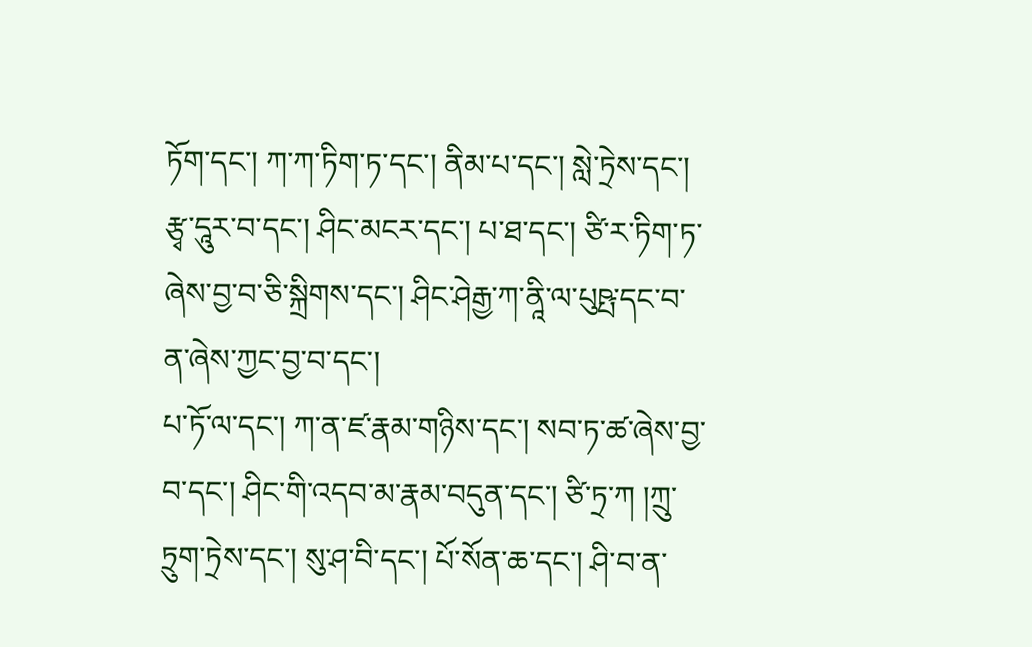ཏོག་དང་། ཀ་ཀ་ཏིག་ཏ་དང་། ནིམ་པ་དང་། སླེ་ཏྲེས་དང་། རྩྭ་དཱུར་བ་དང་། ཤིང་མངར་དང་། པ་ཐ་དང་། ཙི་ར་ཏིག་ཏ་ཞེས་བྱ་བ་ཅི་སྐྲིགས་དང་། ཤིང་ཤེརྒྱ་ཀ་ནཱི་ལ་པུཥྤ་དང་བ་ན་ཞེས་ཀྱང་བྱ་བ་དང་།
པ་ཏོ་ལ་དང་། ཀ་ན་ཛ་རྣམ་གཉིས་དང་། སབ་ཏ་ཚ་ཞེས་བྱ་བ་དང་། ཤིང་གི་འདབ་མ་རྣམ་བདུན་དང་། ཙི་ཏྲ་ཀ །ཀྲུ་ཏྲུག་ཏྲེས་དང་། སུ་ཤ་བི་དང་། པོ་སོན་ཆ་དང་། ཤི་བ་ན་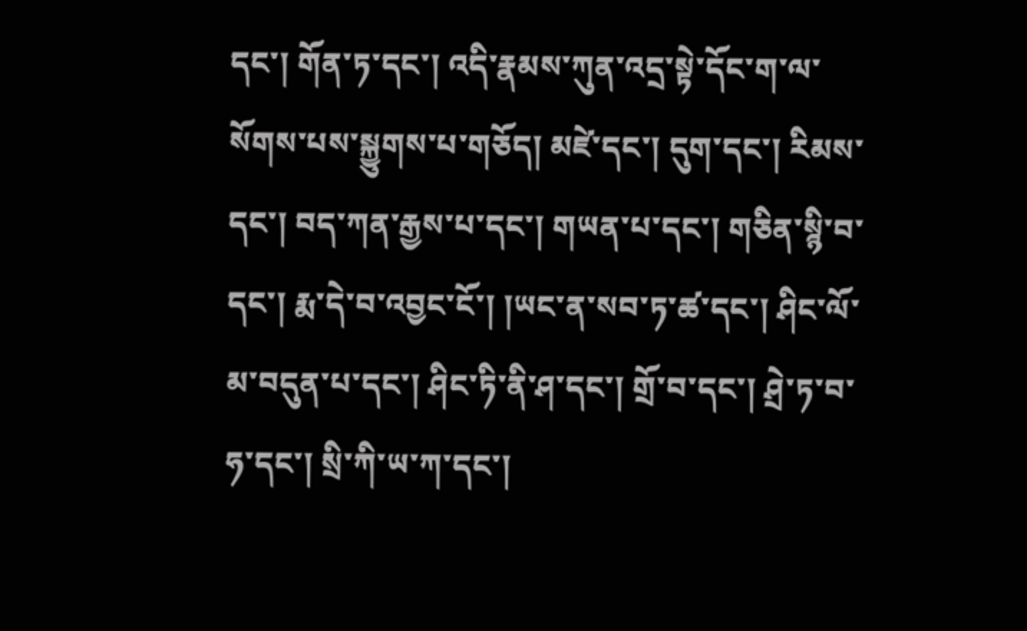དང་། གོན་ཏ་དང་། འདི་རྣམས་ཀུན་འདྲ་སྟེ་དོང་ག་ལ་སོགས་པས་སྐྱུགས་པ་གཅོད། མཛེ་དང་། དུག་དང་། རིམས་དང་། བད་ཀན་རྒྱས་པ་དང་། གཡན་པ་དང་། གཅིན་སྙི་བ་དང་། རྨ་དེ་བ་འབྱང་ངོ་། །ཡང་ན་སབ་ཏ་ཚ་དང་། ཤིང་ལོ་མ་བདུན་པ་དང་། ཤིང་ཏི་ནི་ཤ་དང་། གྲོ་བ་དང་། ཤྲེ་ཏ་བ་ཧ་དང་། སྲི་ཀི་ཡ་ཀ་དང་།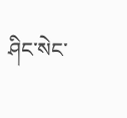ཤིང་སེང་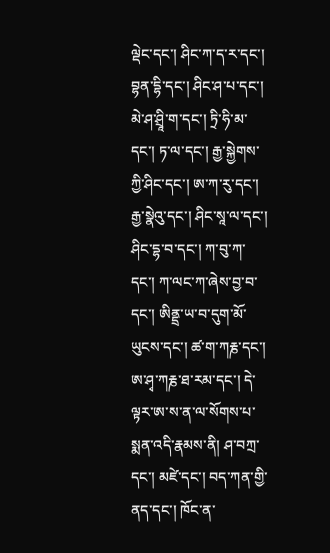ལྡེང་དང་། ཤིང་ཀ་ད་ར་དང་། བྷན་དྷི་དང་། ཤིང་ཤ་པ་དང་། མེ་ཤ་ཤྲཱི་ག་དང་། ཏྲི་ཧི་མ་དང་། ཏ་ལ་དང་། རྒྱ་སྐྱེགས་ཀྱི་ཤིང་དང་། ཨ་ཀ་རུ་དང་། རྒྱ་སྣེའུ་དང་། ཤིང་སཱ་ལ་དང་། ཤིང་དྷ་བ་དང་། ཀ་བུ་ཀ་དང་། ཀ་ལང་ཀ་ཞེས་བྱ་བ་དང་། ཨིནྡྲ་ཡ་བ་དུག་མོ་ཡུངས་དང་། ཚ་ག་ཀརྞ་དང་། ཨ་ཤྭ་ཀརྞ་ཐ་རམ་དང་། དེ་ལྟར་ཨ་ས་ན་ལ་སོགས་པ་སྨན་འདི་རྣམས་ནི། ཤ་བཀྲ་དང་། མཛེ་དང་། བད་ཀན་གྱི་ནད་དང་། ཁོང་ན་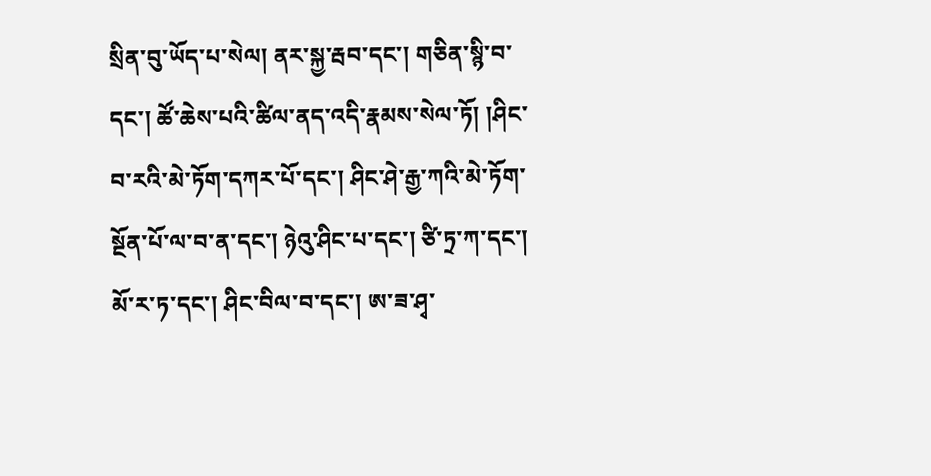སྲིན་བུ་ཡོད་པ་སེལ། ནར་སྐྱ་རྦབ་དང་། གཅིན་སྙི་བ་དང་། ཚོ་ཆེས་པའི་ཚིལ་ནད་འདི་རྣམས་སེལ་ཏོ། །ཤིང་བ་རའི་མེ་ཏོག་དཀར་པོ་དང་། ཤིང་ཤེ་རྒྱ་ཀའི་མེ་ཏོག་སྔོན་པོ་ལ་བ་ན་དང་། ཉེའུ་ཤིང་པ་དང་། ཙི་ཏྲ་ཀ་དང་། མོ་ར་ཏ་དང་། ཤིང་བིལ་བ་དང་། ཨ་ཟ་ཤྭ་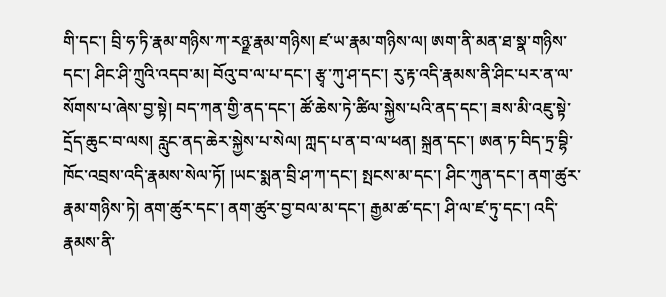གི་དང་། བྲི་ཧ་ཏི་རྣམ་གཉིས་ཀ་རཉྫ་རྣམ་གཉིས། ཛ་ཡ་རྣམ་གཉིས་ལ། ཨག་ནི་མན་ཐ་སྣ་གཉིས་དང་། ཤིང་ཤི་ཀྲུའི་འདབ་མ། བོའུ་བ་ལ་པ་དང་། རྩྭ་ཀུ་ཤ་དང་། རུ་རྟ་འདི་རྣམས་ནི་ཤིང་པར་ན་ལ་སོགས་པ་ཞེས་བྱ་སྟེ། བད་ཀན་གྱི་ནད་དང་། ཚོ་ཆེས་ཏེ་ཚིལ་སྐྱེས་པའི་ནད་དང་། ཟས་མི་འཇུ་སྟེ་དྲོད་ཆུང་བ་ལས། རླུང་ནད་ཆེར་སྐྱེས་པ་སེལ། ཀླད་པ་ན་བ་ལ་ཕན། སྐྲན་དང་། ཨན་ཏ་བིད་ཏྲ་བྷི་ཁོང་འབྲས་འདི་རྣམས་སེལ་ཏོ། །ཡང་སྨན་བྲི་ཤ་ཀ་དང་། སྤངས་མ་དང་། ཤིང་ཀུན་དང་། ནག་ཚུར་རྣམ་གཉིས་ཏེ། ནག་ཚུར་དང་། ནག་ཚུར་བྱ་བལ་མ་དང་། རྒྱམ་ཚ་དང་། ཤི་ལ་ཛ་ཏུ་དང་། འདི་རྣམས་ནི་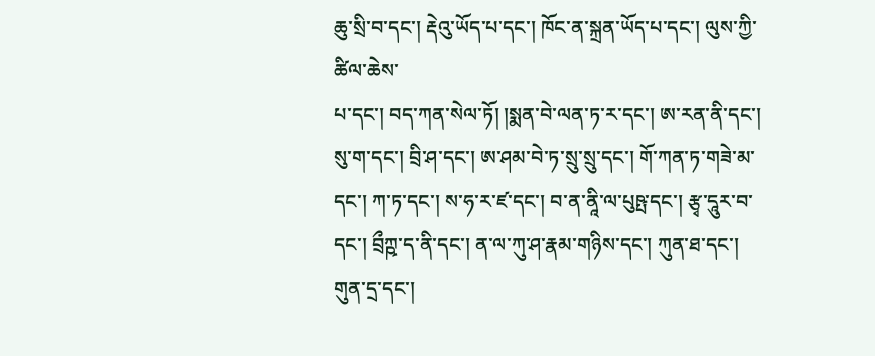ཆུ་སྲི་བ་དང་། རྡེའུ་ཡོད་པ་དང་། ཁོང་ན་སྐྲན་ཡོད་པ་དང་། ལུས་ཀྱི་ཚིལ་ཆེས་
པ་དང་། བད་ཀན་སེལ་ཏོ། །སྨན་བེ་ལན་ཏ་ར་དང་། ཨ་རན་ནི་དང་། སུ་ག་དང་། བྲི་ཤ་དང་། ཨ་ཤམ་བེ་ཏ་སྲུ་སྲུ་དང་། གོ་ཀན་ཏ་གཟེ་མ་དང་། ཀ་ཏ་དང་། ས་ཧ་ར་ཛ་དང་། བ་ན་ནཱི་ལ་པུཥྤ་དང་། རྩྭ་དཱུར་བ་དང་། བྲྀཀྵ་ད་ནི་དང་། ན་ལ་ཀུ་ཤ་རྣམ་གཉིས་དང་། ཀུན་ཐ་དང་། གུན་དྲ་དང་།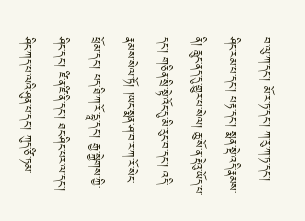བ་ལུ་ཀ་དང་། མོ་ར་ཏ་དང་། ཀ་རུ་ཀ་ཏ་དང་། ཤིང་རམ་པ་དང་། པརྟ་དང་། སྨན་སྡེ་འདི་རྣམས་ནི། རླུང་ནད་དུ་གྱུར་པ་སེལ། ཆུ་སོ་ན་རྡེའུ་ཡོད་པ་དང་། གཅིན་སྲི་སྟེ་འོང་དུ་མི་རུང་བ་དང་། འདི་རྣམས་སེལ་ཏོ། །ཡང་སྨན་ཤ་བ་ར་ཀ་རོ་སེང་ཕྲོམ་དང་། པད་ཐི་ཀ་རོ་དྷཱ་དང་། རྒྱ་སྐྱེགས་ཀྱི་ཤིང་དང་། ཛི་ན་ཛི་ནི་དང་། ཐང་ཤིང་པར་ལ་དང་། ཤིང་ཀད་པ་ལའི་ཤུན་པ་དང་། ཀུད་ཙི་ཏམ་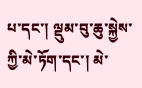པ་དང་། ལྡུམ་བུ་ཆུ་སྐྱེས་ཀྱི་མེ་ཏོག་དང་། མེ་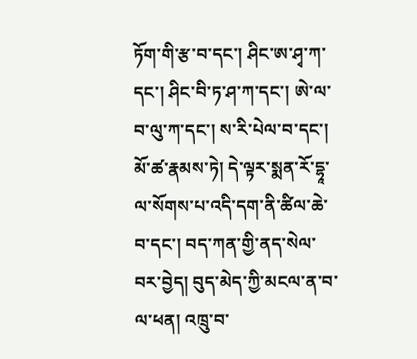ཏོག་གི་རྩ་བ་དང་། ཤིང་ཨ་ཤྭ་ཀ་དང་། ཤིང་བི་ཏ་ཤ་ཀ་དང་། ཨེ་ལ་བ་ལུ་ཀ་དང་། ས་རི་པེལ་བ་དང་། མོ་ཚ་རྣམས་ཏེ། དེ་ལྟར་སྨན་རོ་དྷཱ་ལ་སོགས་པ་འདི་དག་ནི་ཚིལ་ཆེ་བ་དང་། བད་ཀན་གྱི་ནད་སེལ་བར་བྱེད། བུད་མེད་ཀྱི་མངལ་ན་བ་ལ་ཕན། འཁྲུ་བ་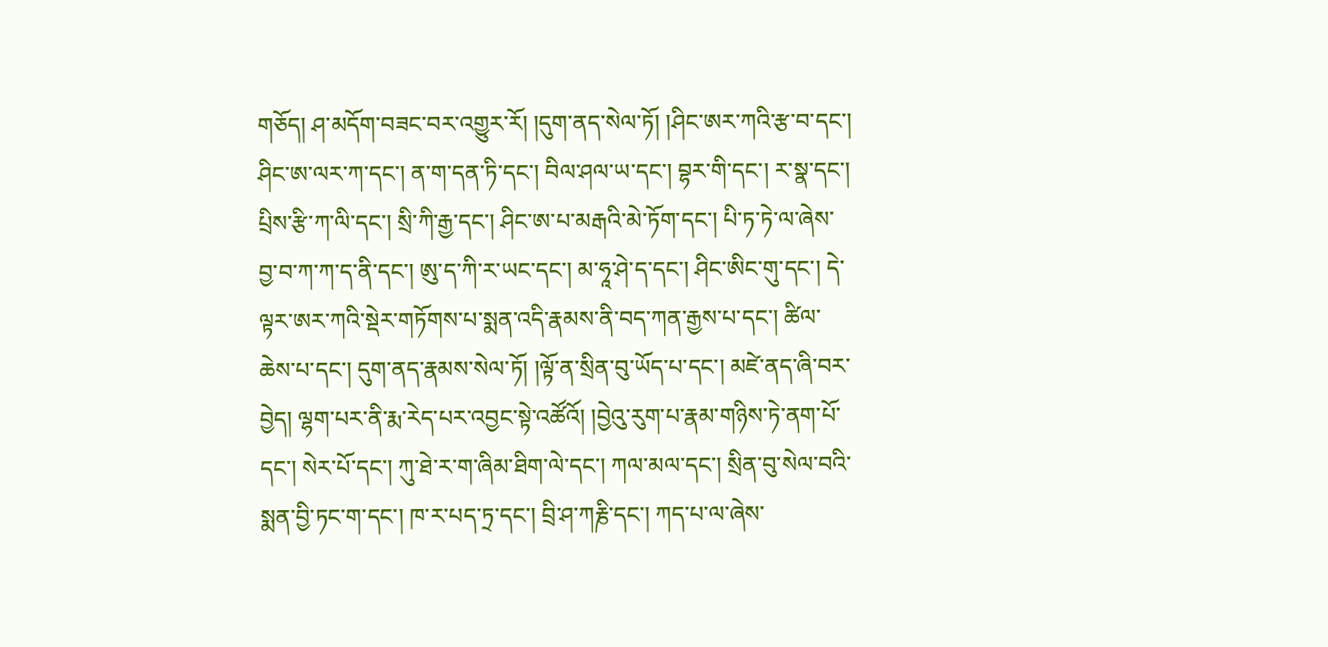གཅོད། ཤ་མདོག་བཟང་བར་འགྱུར་རོ། །དུག་ནད་སེལ་ཏོ། །ཤིང་ཨར་ཀའི་རྩ་བ་དང་། ཤིང་ཨ་ལར་ཀ་དང་། ན་ག་དན་ཏི་དང་། བིལ་ཤལ་ཡ་དང་། བྷར་གི་དང་། ར་སྣ་དང་། པྲིས་རྩི་ཀ་ལི་དང་། སྲི་ཀི་རྒྱ་དང་། ཤིང་ཨ་པ་མརྒའི་མེ་ཏོག་དང་། པི་ཏ་ཏེ་ལ་ཞེས་བྱ་བ་ཀ་ཀ་ད་ནི་དང་། ཨུ་ད་ཀི་ར་ཡང་དང་། མ་ཧཱ་ཤེ་ད་དང་། ཤིང་ཨིང་གུ་དང་། དེ་ལྟར་ཨར་ཀའི་སྡེར་གཏོགས་པ་སྨན་འདི་རྣམས་ནི་བད་ཀན་རྒྱས་པ་དང་། ཚིལ་ཆེས་པ་དང་། དུག་ནད་རྣམས་སེལ་ཏོ། །ལྟོ་ན་སྲིན་བུ་ཡོད་པ་དང་། མཛེ་ནད་ཞི་བར་བྱེད། ལྷག་པར་ནི་རྨ་རེད་པར་འབྱང་སྟེ་འཚོའོ། །བྱེའུ་རུག་པ་རྣམ་གཉིས་ཏེ་ནག་པོ་དང་། སེར་པོ་དང་། ཀུ་ཐེ་ར་ག་ཞིམ་ཐིག་ལེ་དང་། ཀལ་མལ་དང་། སྲིན་བུ་སེལ་བའི་སྨན་བྱི་ཏང་ག་དང་། ཁ་ར་པད་ཏྲ་དང་། བྲི་ཤ་ཀརྞི་དང་། ཀད་པ་ལ་ཞེས་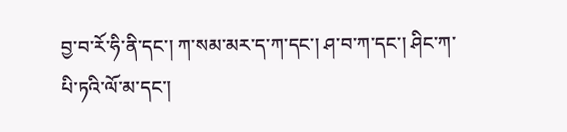བྱ་བ་རོ་ཧི་ནི་དང་། ཀ་སམ་མར་ད་ཀ་དང་། ཤ་བ་ཀ་དང་། ཤིང་ཀ་པི་ཏའི་ལོ་མ་དང་།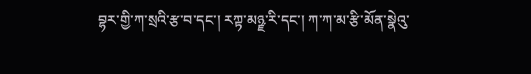བྷར་གྱི་ཀ་སྲའི་རྩ་བ་དང་། རཀྟ་མཉྫ་རི་དང་། ཀ་ཀ་མ་རྩི་མོན་སྣེའུ་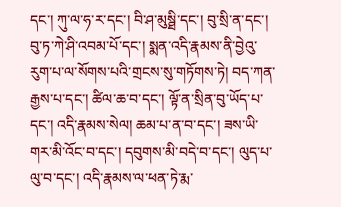དང་། ཀུ་ལ་ཧ་ར་དང་། བི་ཤ་མུསྠི་དང་། བུ་སྲི་ན་དང་། བུ་ཏ་ཀེ་ཤི་འབམ་པོ་དང་། སྨན་འདི་རྣམས་ནི་བྱེའུ་རུག་པ་ལ་སོགས་པའི་གྲངས་སུ་གཏོགས་ཏེ། བད་ཀན་རྒྱས་པ་དང་། ཚིལ་ཆ་བ་དང་། ལྟོ་ན་སྲིན་བུ་ཡོད་པ་དང་། འདི་རྣམས་སེལ། ཆམ་པ་ན་བ་དང་། ཟས་ཡི་གར་མི་འོང་བ་དང་། དབུགས་མི་བདེ་བ་དང་། ལུད་པ་ལུ་བ་དང་། འདི་རྣམས་ལ་ཕན་ཏེ་རྨ་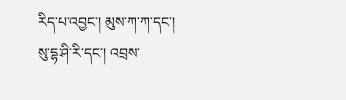རིད་པ་འབྱང་། མུས་ཀ་ཀ་དང་། སུ་དྷ་ཤི་རི་དང་། འབྲས་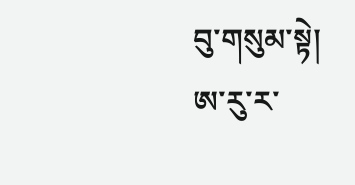བུ་གསུམ་སྟེ། ཨ་རུ་ར་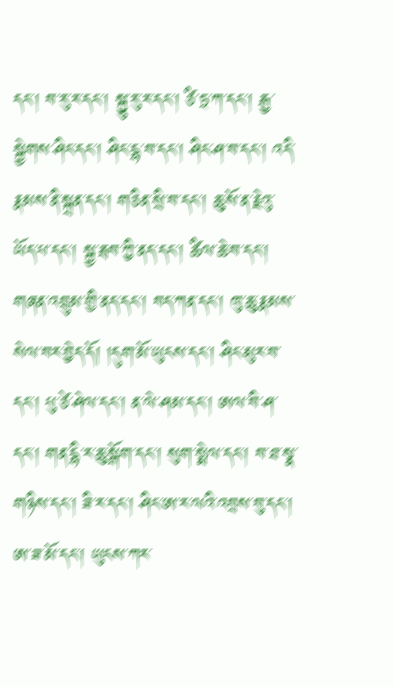དང་། བ་རུ་ར་དང་། སྐྱུ་རུ་ར་དང་། ཙི་ཏྲ་ཀ་དང་། རྒྱ་སྐྱེགས་ཤིང་དང་། ཤིང་དྷ་བ་དང་། ཤིང་ཤ་བ་དང་། འདི་རྣམས་ནི་སྐྲན་དང་། གཅིན་སྲི་བ་དང་། ཆུ་སོ་ན་རྗེའུ་ཡོད་པ་དང་། སྐྱ་རྦབ་ཀྱི་ནད་དང་། ཚིལ་ཆེ་བ་དང་། གཞན་འབྲུམ་གྱི་ནད་དང་། བད་ཀན་དང་། ཁུ་ཆུ་རྣམས་སེལ་བར་བྱེད་དོ། །དུག་མོ་ཡུངས་དང་། ཤིང་མུར་བ་དང་། པུ་ཙེ་ཤེལ་དང་། ན་ལེ་ཤམ་དང་། ཨལ་བི་ཤ་དང་། གན་དྷི་ར་ཆུ་སྒོག་དང་། སུག་སྨེལ་དང་། བ་ཐ་སྣ་གཉིས་དང་། ཟི་ར་དང་། ཤིང་ཨ་ར་ལའི་འབྲས་བུ་དང་། ཨ་ཟ་མོ་དང་། ཡུངས་ཀར་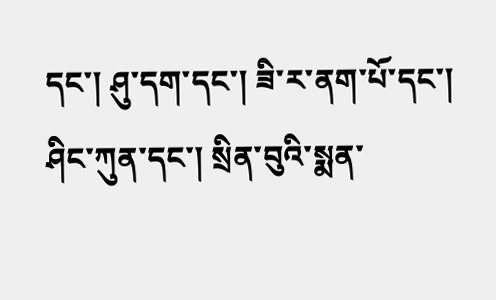དང་། ཤུ་དག་དང་། ཟི་ར་ནག་པོ་དང་། ཤིང་ཀུན་དང་། སྲིན་བུའི་སྨན་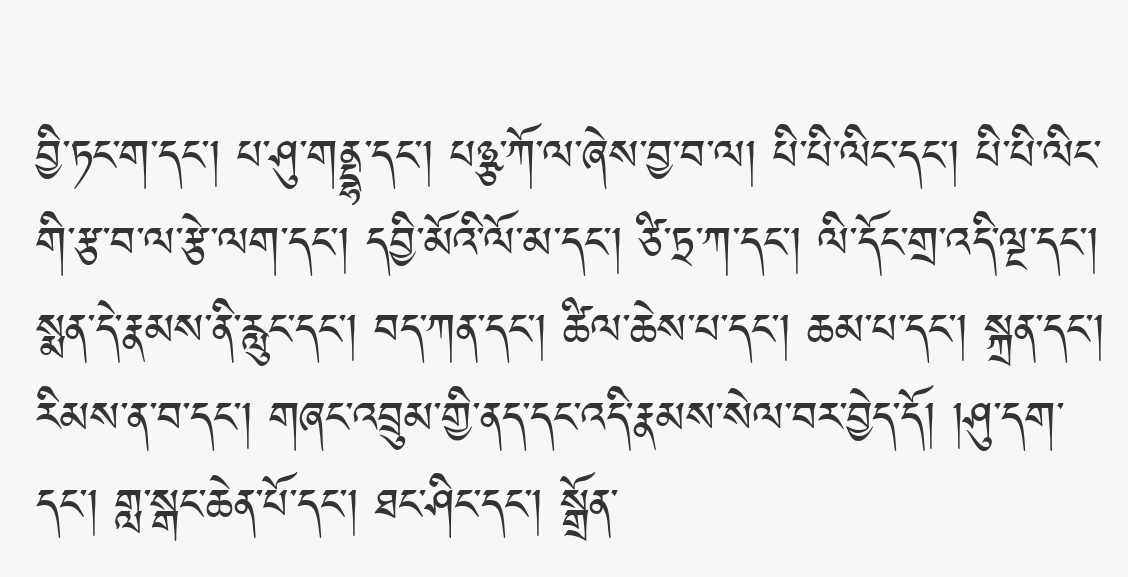བྱི་ཏང་ག་དང་། པ་ཤུ་གནྡྷ་དང་། པཉྩ་ཀོ་ལ་ཞེས་བྱ་བ་ལ། པི་པི་ལིང་དང་། པི་པི་ལིང་གི་རྩ་བ་ལ་རྩེ་ལག་དང་། དབྱི་མོའི་ལོ་མ་དང་། ཙི་ཏྲ་ཀ་དང་། ལི་དོང་གྲ་འདི་ལྔ་དང་། སྨན་དེ་རྣམས་ནི་རླུང་དང་། བད་ཀན་དང་། ཚིལ་ཆེས་པ་དང་། ཆམ་པ་དང་། སྐྲན་དང་། རིམས་ན་བ་དང་། གཞང་འབྲུམ་གྱི་ནད་དང་འདི་རྣམས་སེལ་བར་བྱེད་དོ། །ཤུ་དག་དང་། གླ་སྒང་ཆེན་པོ་དང་། ཐང་ཤིང་དང་། སྒྲོན་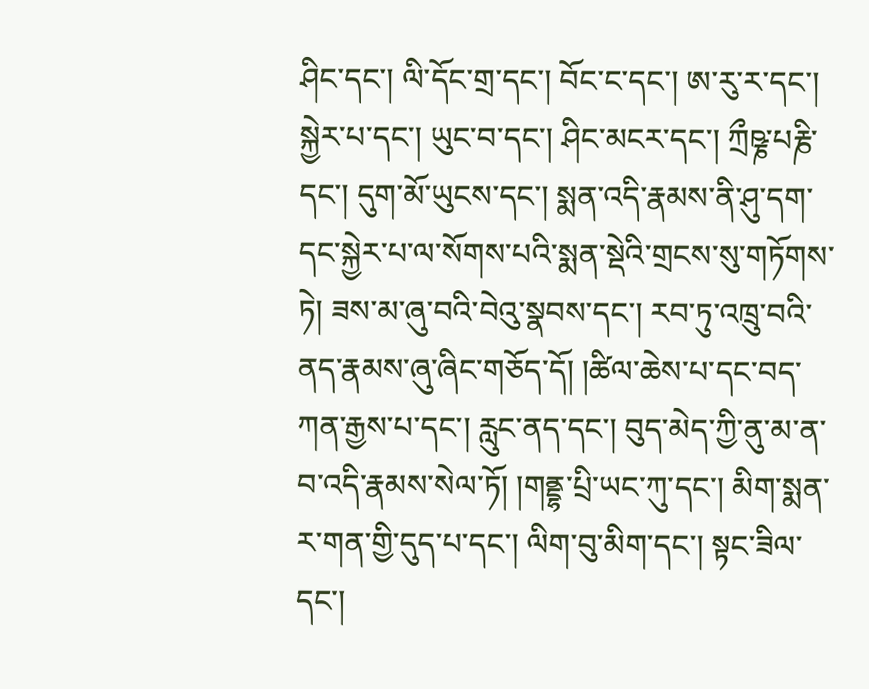ཤིང་དང་། ལི་དོང་གྲ་དང་། བོང་ང་དང་། ཨ་རུ་ར་དང་། སྐྱེར་པ་དང་། ཡུང་བ་དང་། ཤིང་མངར་དང་། ཀྲྀཥྞ་པརྞི་དང་། དུག་མོ་ཡུངས་དང་། སྨན་འདི་རྣམས་ནི་ཤུ་དག་དང་སྐྱེར་པ་ལ་སོགས་པའི་སྨན་སྡེའི་གྲངས་སུ་གཏོགས་ཏེ། ཟས་མ་ཞུ་བའི་བེའུ་སྣབས་དང་། རབ་ཏུ་འཁྲུ་བའི་ནད་རྣམས་ཞུ་ཞིང་གཅོད་དོ། །ཚིལ་ཆེས་པ་དང་བད་ཀན་རྒྱས་པ་དང་། རླུང་ནད་དང་། བུད་མེད་ཀྱི་ནུ་མ་ན་བ་འདི་རྣམས་སེལ་ཏོ། །གནྡྷ་པྲི་ཡང་ཀུ་དང་། མིག་སྨན་ར་གན་གྱི་དུད་པ་དང་། ལིག་བུ་མིག་དང་། སྟང་ཟིལ་དང་།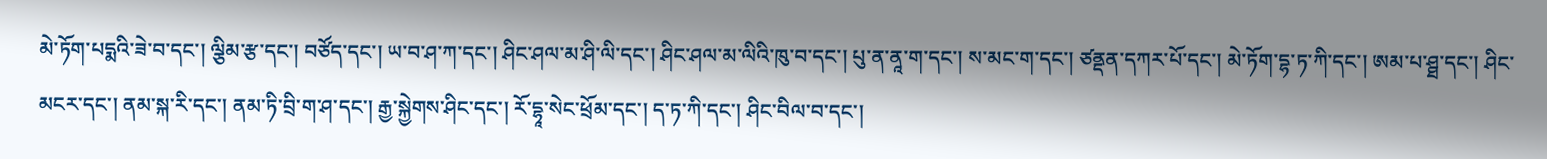མེ་ཏོག་པདྨའི་ཟེ་བ་དང་། ལྕིམ་རྩ་དང་། བཙོད་དང་། ཡ་བ་ཤ་ཀ་དང་། ཤིང་ཤལ་མ་ཤི་ལི་དང་། ཤིང་ཤལ་མ་ལིའི་ཁུ་བ་དང་། པུ་ན་ནཱ་ག་དང་། ས་མང་ག་དང་། ཙནྡན་དཀར་པོ་དང་། མེ་ཏོག་དྷ་ཏ་ཀི་དང་། ཨམ་པ་ཤྠ་དང་། ཤིང་མངར་དང་། ནམ་སྐ་རི་དང་། ནམ་ཏི་བྲི་ག་ཤ་དང་། རྒྱ་སྐྱེགས་ཤིང་དང་། རོ་དྷཱ་སེང་ཕྲོམ་དང་། ད་ཏ་ཀི་དང་། ཤིང་བིལ་བ་དང་།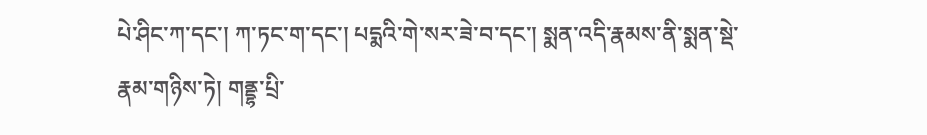པེ་ཤིང་ཀ་དང་། ཀ་ཏང་ག་དང་། པདྨའི་གེ་སར་ཟེ་བ་དང་། སྨན་འདི་རྣམས་ནི་སྨན་སྡེ་རྣམ་གཉིས་ཏེ། གནྡྷ་པྲི་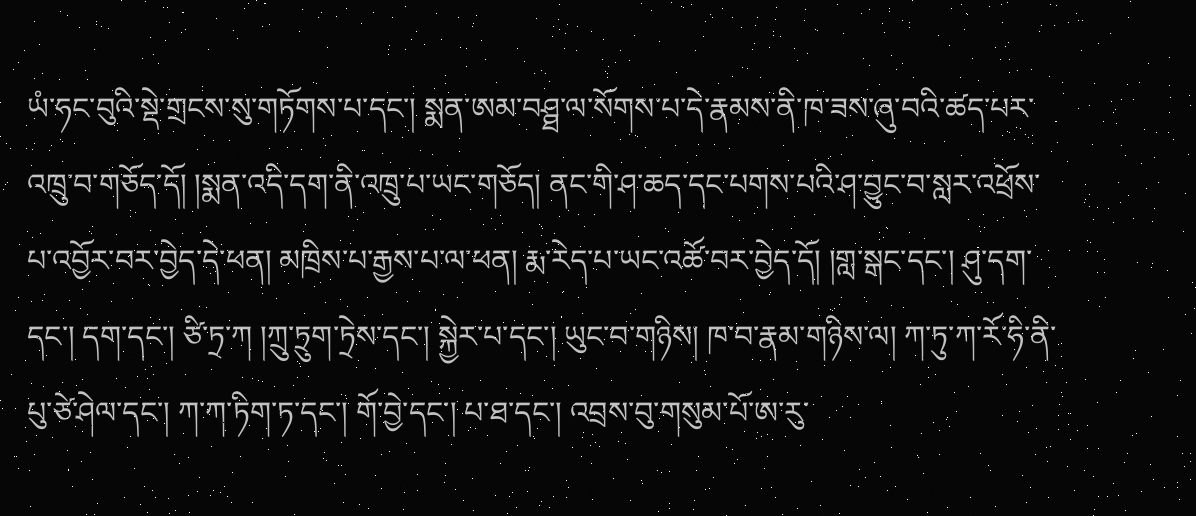ཡཾ་ཧང་བུའི་སྡེ་གྲངས་སུ་གཏོགས་པ་དང་། སྨན་ཨམ་བཤྠ་ལ་སོགས་པ་དེ་རྣམས་ནི་ཁ་ཟས་ཞུ་བའི་ཚད་པར་འཁྲུ་བ་གཅོད་དོ། །སྨན་འདི་དག་ནི་འཁྲུ་པ་ཡང་གཅོད། ནང་གི་ཤ་ཆད་དང་པགས་པའི་ཤ་བྱུང་བ་སླར་འཕྲོས་པ་འབྱོར་བར་བྱེད་དེ་ཕན། མཁྲིས་པ་རྒྱས་པ་ལ་ཕན། རྨ་རེད་པ་ཡང་འཚོ་བར་བྱེད་དོ། །གླ་སྒང་དང་། ཤུ་དག་དང་། དག་དང་། ཙི་ཏྲ་ཀ །ཀྲུ་ཏྲུག་ཏྲེས་དང་། སྐྱེར་པ་དང་། ཡུང་བ་གཉིས། ཁ་བ་རྣམ་གཉིས་ལ། ཀ་ཏུ་ཀ་རོ་ཧི་ནི་པུ་ཙེ་ཤེལ་དང་། ཀ་ཀ་ཏིག་ཏ་དང་། གོ་བྱེ་དང་། པ་ཐ་དང་། འབྲས་བུ་གསུམ་པོ་ཨ་རུ་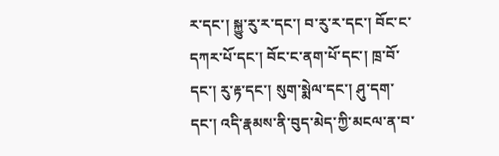ར་དང་། སྐྱུ་རུ་ར་དང་། བ་རུ་ར་དང་། བོང་ང་དཀར་པོ་དང་། བོང་ང་ནག་པོ་དང་། ཁྲ་བོ་དང་། རུ་རྟ་དང་། སུག་སྨེལ་དང་། ཤུ་དག་དང་། འདི་རྣམས་ནི་བུད་མེད་ཀྱི་མངལ་ན་བ་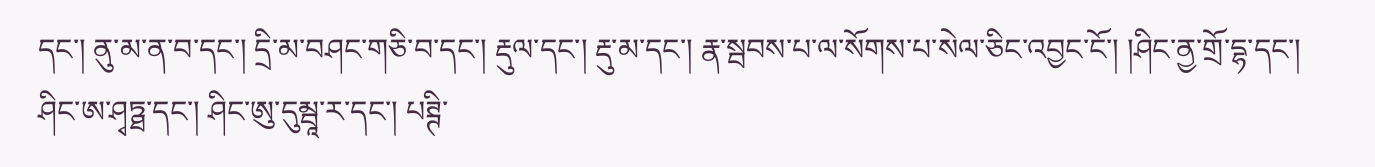དང་། ནུ་མ་ན་བ་དང་། དྲི་མ་བཤང་གཅི་བ་དང་། རྡུལ་དང་། རྡུ་མ་དང་། རྣ་སྦབས་པ་ལ་སོགས་པ་སེལ་ཅིང་འབྱང་ངོ་། །ཤིང་ནྱ་གྲོ་དྷ་དང་། ཤིང་ཨ་ཤྭཏྠ་དང་། ཤིང་ཨུ་དུམྦཱ་ར་དང་། པཊྚི་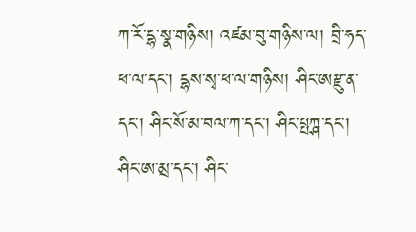ཀ་རོ་དྷ་སྣ་གཉིས། འཛམ་བུ་གཉིས་ལ། བྲི་ཧད་ཕ་ལ་དང་། དྷས་སྭ་ཕ་ལ་གཉིས། ཤིང་ཨརྫུ་ན་དང་། ཤིང་སོ་མ་བལ་ཀ་དང་། ཤིང་པྤཀྴ་དང་། ཤིང་ཨ་མྲ་དང་། ཤིང་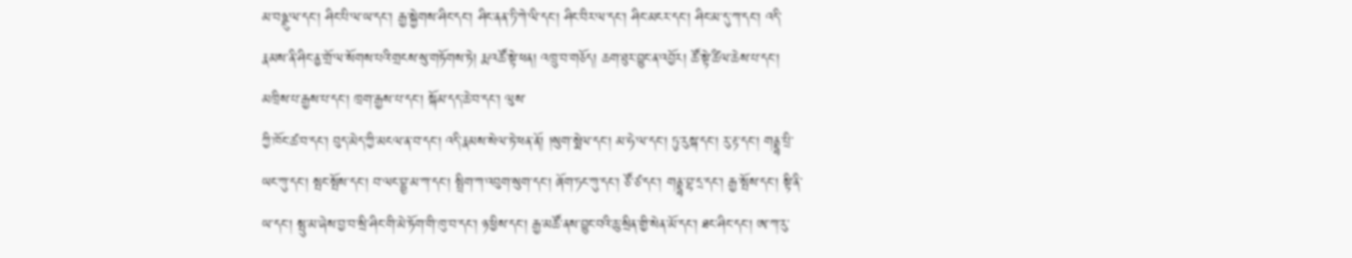མ་བཉྫུ་ལ་དང་། ཤིང་པི་ལ་ཡ་དང་། རྒྱ་སྐྱེགས་ཤིང་དང་། ཤིང་ནན་ཏི་ཀེ་ལི་དང་། ཤིང་བིར་ལ་དང་། ཤིང་མངར་དང་། ཤིང་མ་དུ་ཀ་དང་། འདི་རྣམས་ནི་ཤིང་ནྱ་གྲོ་ལ་སོགས་པའི་གྲངས་སུ་གཏོགས་ཏེ། རྨ་འཚོ་སྟེ་ཕན། འཁྲུ་བ་གཅོད། ཆག་ཐུར་བྱུང་ན་འབྱོར། ཚོ་སྟེ་ཚིལ་ཆེས་པ་དང་། མཁྲིས་པ་རྒྱས་པ་དང་། ཁྲག་རྒྱས་པ་དང་། སྐོམ་དད་ཆེ་བ་དང་། ལུས་
ཀྱི་ཁོང་ཚ་བ་དང་། བུད་མེད་ཀྱི་མངལ་ན་བ་དང་། འདི་རྣམས་སེལ་ཏེ་ཕན་ནོ། །སུག་སྨེལ་དང་། མ་ཧེ་ལ་དང་། ཏུ་རུསྐ་དང་། རུ་རྟ་དང་། གནྡྷ་པྲི་ཡང་ཀུ་དང་། སྤང་སྤོས་དང་། བ་ལང་བྷྱ་མ་ཀ་དང་། སྤྲིག་ཀ་འབུག་སུག་དང་། ཞོག་ཏང་ཀུ་དང་། ཙོ་ཙ་དང་། གནྡྷ་བྷ་དྲ་དང་། རྒྱ་སྤོས་དང་། སྟི་ནི་ཡ་དང་། སྤུ་མ་ཞེས་བྱ་བ་སྲི་ཤིང་གི་མེ་ཏོག་གི་ཁུ་བ་དང་། ཉ་ཕྱིས་དང་། རྒྱ་མཚོ་ནས་བྱུང་བའི་ཆུ་སྲིན་གྱི་སེན་མོ་དང་། ཐང་ཤིང་དང་། ཨ་ཀ་རུ་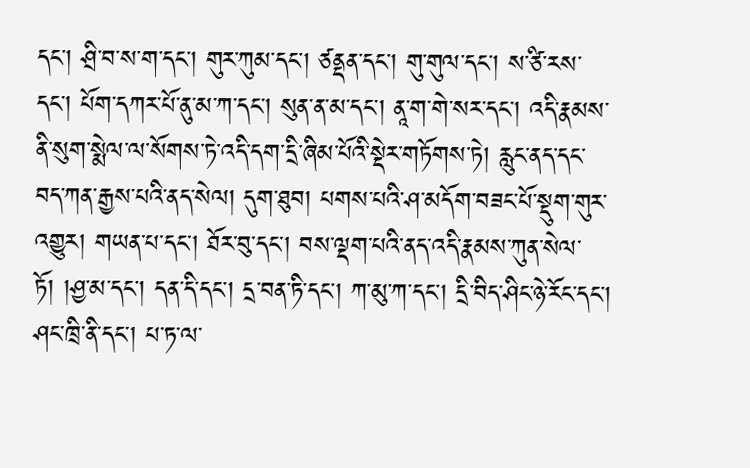དང་། ཤྲི་བ་ས་ག་དང་། གུར་ཀུམ་དང་། ཙནྡན་དང་། གུ་གུལ་དང་། ས་ཙི་རས་དང་། པོག་དཀར་པོ་ནུ་མ་ཀ་དང་། སུན་ན་མ་དང་། ནཱ་ག་གེ་སར་དང་། འདི་རྣམས་ནི་སུག་སྨེལ་ལ་སོགས་ཏེ་འདི་དག་དྲི་ཞིམ་པོའི་སྡེར་གཏོགས་ཏེ། རླུང་ནད་དང་བད་ཀན་རྒྱས་པའི་ནད་སེལ། དུག་ཐུབ། པགས་པའི་ཤ་མདོག་བཟང་པོ་སྡུག་གུར་འགྱུར། གཡན་པ་དང་། ཐོར་བུ་དང་། བས་ལྡག་པའི་ནད་འདི་རྣམས་ཀུན་སེལ་ཏོ། །ཤྱ་མ་དང་། དན་དི་དང་། དྲ་བན་ཏི་དང་། ཀ་མུ་ཀ་དང་། དྲི་བིད་ཤིང་ཉེ་རོང་དང་། ཤང་ཁྲི་ནི་དང་། པ་ཏ་ལ་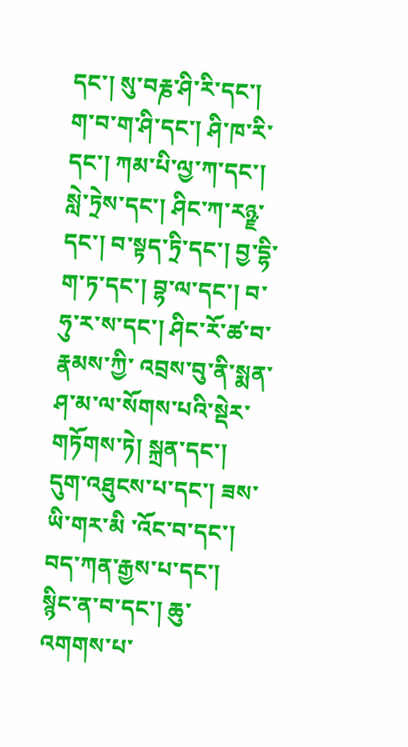དང་། སུ་བརྞ་ཤི་རི་དང་། ག་བ་ག་ཤི་དང་། ཤི་ཁ་རི་དང་། ཀམ་པི་ལྱ་ཀ་དང་། སླེ་ཏྲེས་དང་། ཤིང་ཀ་རཉྫ་དང་། བ་སྟད་ཏྲི་དང་། བྱ་དྷི་ག་ཏ་དང་། བྷ་ལ་དང་། བ་ཧུ་ར་ས་དང་། ཤིང་རོ་ཚ་བ་རྣམས་ཀྱི་ འབྲས་བུ་ནི་སྨན་ཤ་མ་ལ་སོགས་པའི་སྡེར་གཏོགས་ཏེ། སྐྲན་དང་། དུག་འཐུངས་པ་དང་། ཟས་ཡི་གར་མི ་འོང་བ་དང་། བད་ཀན་རྒྱས་པ་དང་། སྙིང་ན་བ་དང་། ཆུ་འགགས་པ་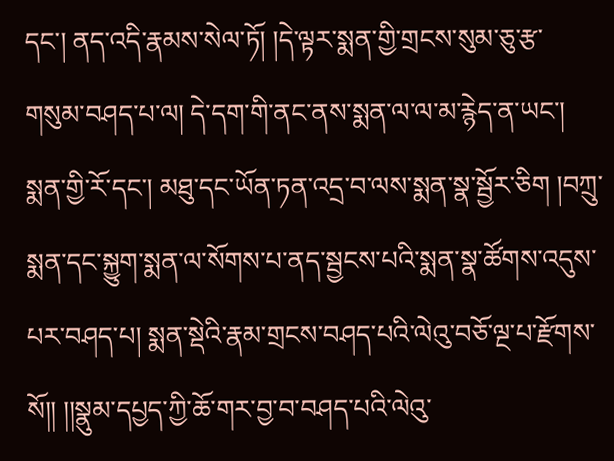དང་། ནད་འདི་རྣམས་སེལ་ཏོ། །དེ་ལྟར་སྨན་གྱི་གྲངས་སུམ་ཅུ་རྩ་གསུམ་བཤད་པ་ལ། དེ་དག་གི་ནང་ནས་སྨན་ལ་ལ་མ་རྙེད་ན་ཡང་། སྨན་གྱི་རོ་དང་། མཐུ་དང་ཡོན་ཏན་འདྲ་བ་ལས་སྨན་སྣ་སྦྱོར་ཅིག །བཀྲུ་སྨན་དང་སྐྱུག་སྨན་ལ་སོགས་པ་ནད་སྦྱངས་པའི་སྨན་སྣ་ཚོགས་འདུས་པར་བཤད་པ། སྨན་སྡེའི་རྣམ་གྲངས་བཤད་པའི་ལེའུ་བཅོ་ལྔ་པ་རྫོགས་སོ།། །།སྣུམ་དཔྱད་ཀྱི་ཆོ་གར་བྱ་བ་བཤད་པའི་ལེའུ་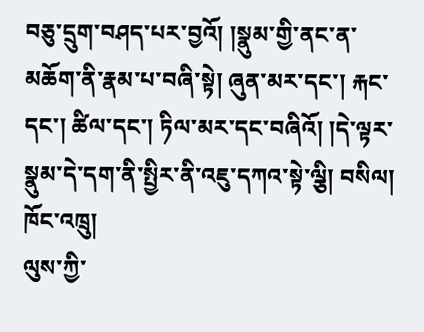བཅུ་དྲུག་བཤད་པར་བྱའོ། །སྣུམ་གྱི་ནང་ན་མཆོག་ནི་རྣམ་པ་བཞི་སྟེ། ཞུན་མར་དང་། རྐང་དང་། ཚིལ་དང་། ཏིལ་མར་དང་བཞིའོ། །དེ་ལྟར་སྣུམ་དེ་དག་ནི་སྤྱིར་ནི་འཇུ་དཀའ་སྟེ་ལྕི། བསིལ། ཁོང་འཁྲུ།
ལུས་ཀྱི་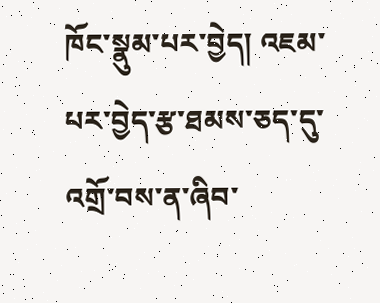ཁོང་སྣུམ་པར་བྱེད། འཇམ་པར་བྱེད་རྩ་ཐམས་ཅད་དུ་འགྲོ་བས་ན་ཞིབ་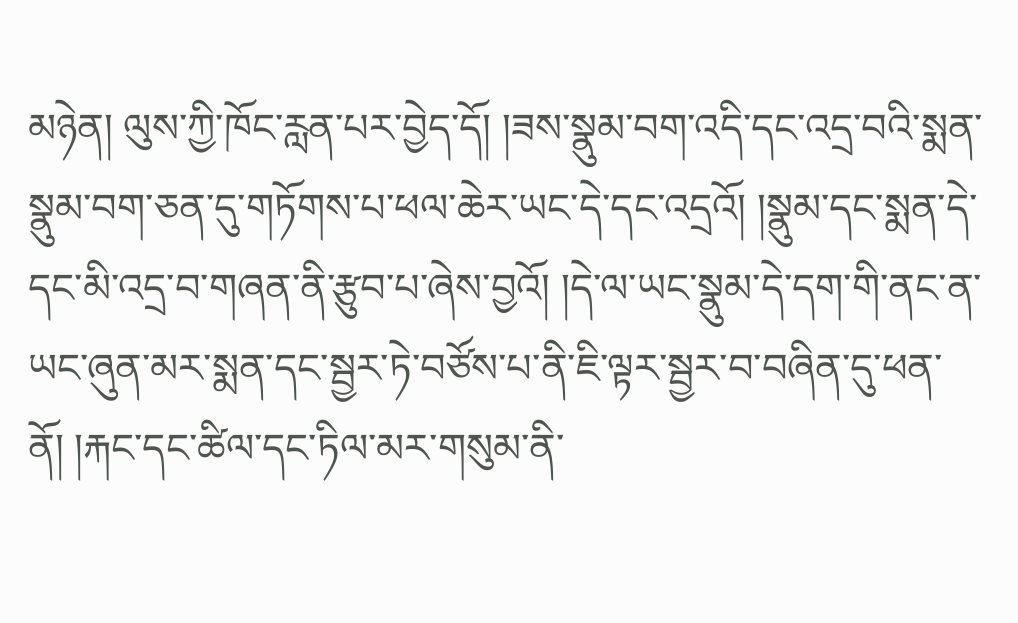མཉེན། ལུས་ཀྱི་ཁོང་རླན་པར་བྱེད་དོ། །ཟས་སྣུམ་བག་འདི་དང་འདྲ་བའི་སྨན་སྣུམ་བག་ཅན་དུ་གཏོགས་པ་ཕལ་ཆེར་ཡང་དེ་དང་འདྲའོ། །སྣུམ་དང་སྨན་དེ་དང་མི་འདྲ་བ་གཞན་ནི་རྩུབ་པ་ཞེས་བྱའོ། །དེ་ལ་ཡང་སྣུམ་དེ་དག་གི་ནང་ན་ཡང་ཞུན་མར་སྨན་དང་སྦྱར་ཏེ་བཙོས་པ་ནི་ཇི་ལྟར་སྦྱར་བ་བཞིན་དུ་ཕན་ནོ། །རྐང་དང་ཚིལ་དང་ཏིལ་མར་གསུམ་ནི་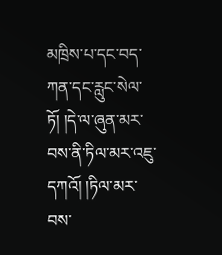མཁྲིས་པ་དང་བད་ཀན་དང་རླུང་སེལ་ཏོ། །དེ་ལ་ཞུན་མར་བས་ནི་ཏིལ་མར་འཇུ་དཀའོ། །ཏིལ་མར་བས་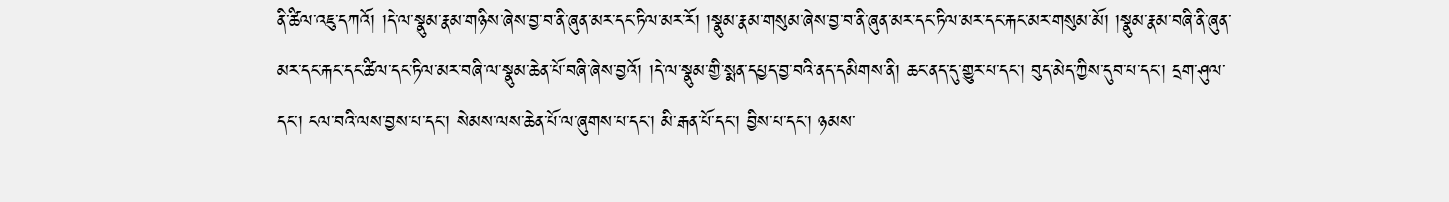ནི་ཚིལ་འཇུ་དཀའོ། །དེ་ལ་སྣུམ་རྣམ་གཉིས་ཞེས་བྱ་བ་ནི་ཞུན་མར་དང་ཏིལ་མར་རོ། །སྣུམ་རྣམ་གསུམ་ཞེས་བྱ་བ་ནི་ཞུན་མར་དང་ཏིལ་མར་དང་རྐང་མར་གསུམ་མོ། །སྣུམ་རྣམ་བཞི་ནི་ཞུན་མར་དང་རྐང་དང་ཚིལ་དང་ཏིལ་མར་བཞི་ལ་སྣུམ་ཆེན་པོ་བཞི་ཞེས་བྱའོ། །དེ་ལ་སྣུམ་གྱི་སྨན་དཔྱད་བྱ་བའི་ནད་དམིགས་ནི། ཆང་ནད་དུ་གྱུར་པ་དང་། བུད་མེད་ཀྱིས་དུབ་པ་དང་། དྲག་ཤུལ་དང་། ངལ་བའི་ལས་བྱས་པ་དང་། སེམས་ལས་ཆེན་པོ་ལ་ཞུགས་པ་དང་། མི་རྒན་པོ་དང་། བྱིས་པ་དང་། ཉམས་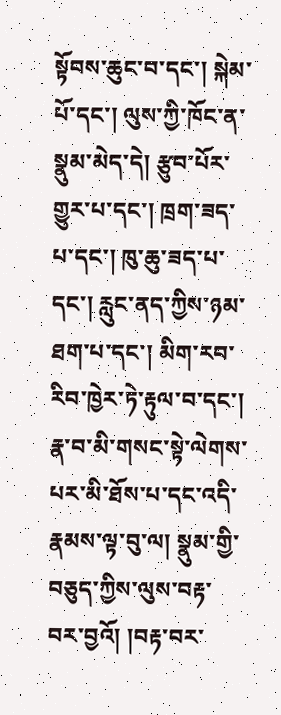སྟོབས་ཆུང་བ་དང་། སྐེམ་པོ་དང་། ལུས་ཀྱི་ཁོང་ན་སྣུམ་མེད་དེ། རྩུབ་པོར་གྱུར་པ་དང་། ཁྲག་ཟད་པ་དང་། ཁུ་ཆུ་ཟད་པ་དང་། རླུང་ནད་ཀྱིས་ཉམ་ཐག་པ་དང་། མིག་རབ་རིབ་ཁྱེར་ཏེ་རྟུལ་བ་དང་། རྣ་བ་མི་གསང་སྟེ་ལེགས་པར་མི་ཐོས་པ་དང་འདི་རྣམས་ལྟ་བུ་ལ། སྣུམ་གྱི་བཅུད་ཀྱིས་ལུས་བརྟ་བར་བྱའོ། །བརྟ་བར་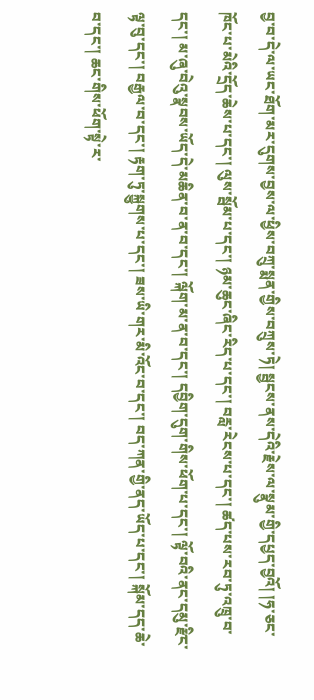བྱ་བ་དེ་ལ་ཡང་ཐོག་མར་དུགས་བྱས་ལ་ཕྱིས་བཀྲུ་སྨན་གྱིས་བཀྲུས་ཏེ། སྦྱངས་ནས་དེའི་རྗེས་ལ་སྣུམ་གྱི་དཔྱད་བྱའོ། །ཧ་ཅང་ཁོང་པ་མེའི་དྲོད་ཆེས་པ་དང་། ལུས་སྦོམ་པ་དང་། ཉམ་ཆུང་ཞིང་རིད་པ་དང་། བརླ་རེངས་པ་དང་། ཚད་པས་རབ་ཏུ་འཁྲུ་བ་དང་། མ་ཞུ་བེའུ་སྣབས་ཡོད་དེ་མཆིན་བ་ན་བ་དང་། ལྐོག་མ་ན་བ་དང་། དབྱིག་དུག་གིས་ཕོག་པ་དང་། ལྟོ་བའི་ནང་དམུ་རྫིང་ལྟ་བུ་དང་། བརྒྱལ་བ་དང་། རྟག་ཏུ་སྐྱུགས་པ་དང་། ཟས་ཡི་གར་མི་འོང་བ་དང་། བད་ཀན་གྱི་ནད་ཡོད་པ་དང་། སྐོམ་དད་ཆེ་བ་དང་། ཆང་གིས་ཕོག་སྟེ་ར་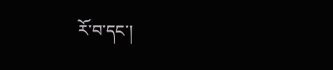རོ་བ་དང་།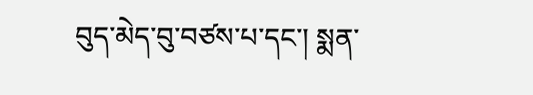བུད་མེད་བུ་བཙས་པ་དང་། སྨན་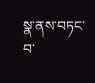སྣ་ནས་བཏང་བ་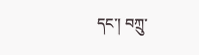དང་། བཀྲུ་